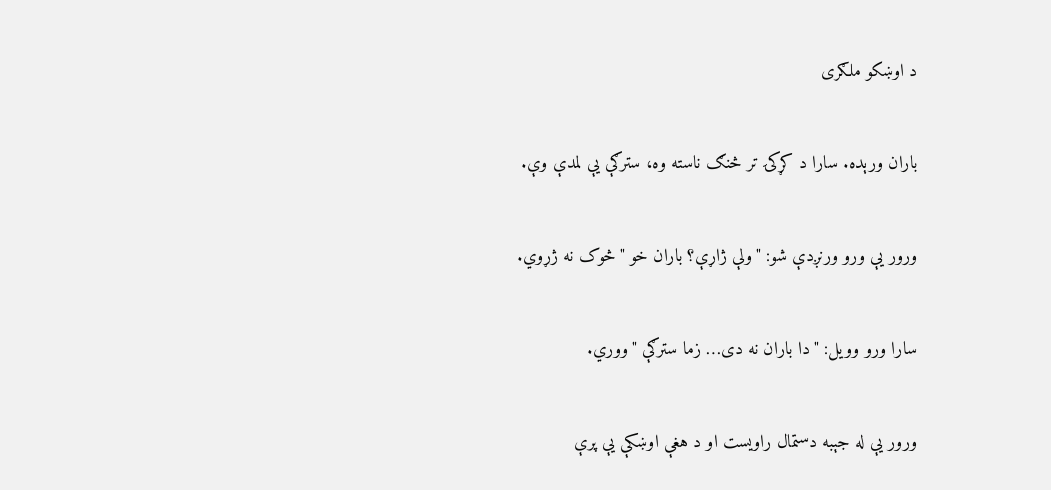د اوښکو ملګری

باران ورېده. سارا د کړکۍ تر څنګ ناسته وه، سترګې یې لمدې وې.

ورور یې ورو ورنږدې شو: "ولې ژاړې؟ باران خو "څوک نه ژړوي.

سارا ورو وویل: "دا باران نه دی… زما سترګې "ووري.

ورور یې له جېبه دستمال راویست او د هغې اوښکې یې پرې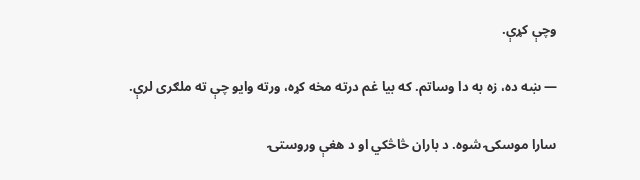وچې کړې.

— ښه ده، زه به دا وساتم. که بیا غم درته مخه کړه، ورته وایو چې ته ملګری لرې.

سارا موسکۍ شوه. د باران څاڅکي او د هغې وروستۍ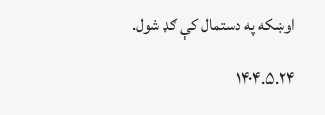اوښکه په دستمال کې ګډ شول.

۱۴۰۴.۵.۲۴